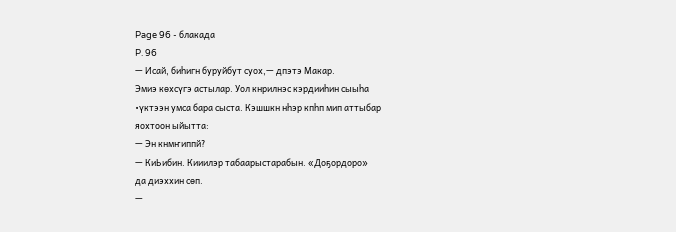Page 96 - блакада
P. 96
— Исай, биһигн буруйбут суох,— дпэтэ Макар.
Эмиэ көхсүгэ астылар. Уол кнрилнэс кэрдииһин сыыһа
•үктээн умса бара сыста. Кэшшкн нһэр кпһп мип аттыбар
яохтоон ыйытта:
— Эн кнмҥиппй?
— КиЬибин. Кииилэр табаарыстарабын. «Доҕордоро»
да диэххин сөп.
—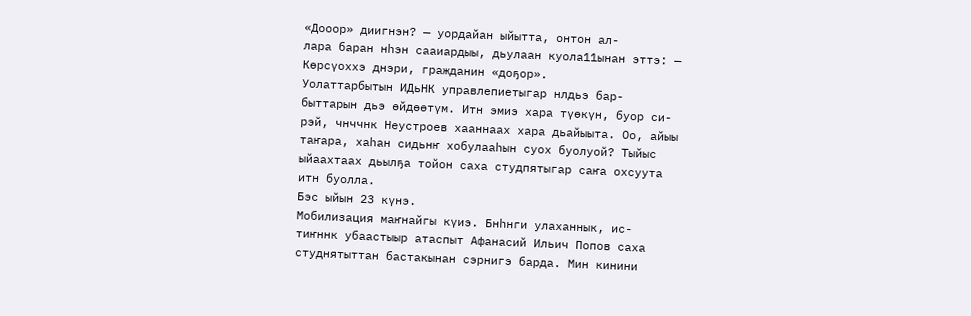«Дооор» диигнэн? — уордайан ыйытта, онтон ал-
лара баран нһэн сааиардыы, дьулаан куола11ынан эттэ: —
Көрсүоххэ днэри, гражданин «доҕор».
Уолаттарбытын ИДьНК управлепиетыгар нлдьэ бар-
быттарын дьэ өйдөөтүм. Итн эмиэ хара түөкүн, буор си-
рэй, чнччнк Неустроев хааннаах хара дьайыыта. Оо, айыы
таҥара, хаһан сидьнҥ хобулааһын суох буолуой? Тыйыс
ыйаахтаах дьылҕа тойон саха студпятыгар саҥа охсуута
итн буолла.
Бэс ыйын 23 күнэ.
Мобилизация маҥнайгы күиэ. Бнһнги улаханнык, ис-
тиҥннк убаастыыр атаспыт Афанасий Ильич Попов саха
студнятыттан бастакынан сэрнигэ барда. Мин кинини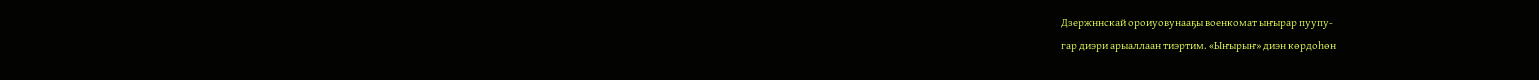Дзержннскай ороиуовунааҕы военкомат ыҥырар пуупу-
гар диэри арыаллаан тиэртим. «Ыҥырыҥ» диэн көрдоһөн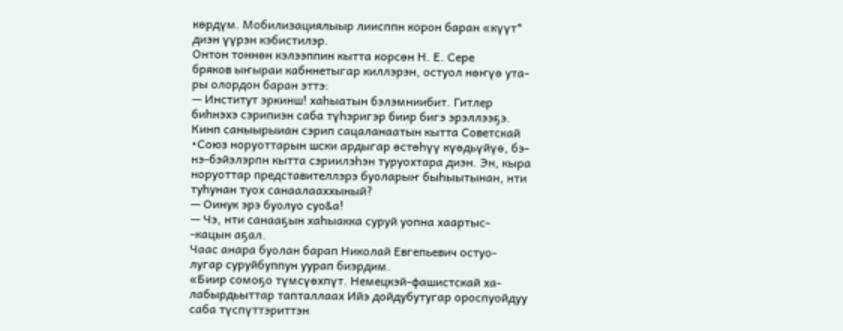көрдүм. Мобилизациялыыр лиисппн корон баран «күүт*
диэн үүрэн кэбистилэр.
Онтон тоннөн кэлээппин кытта корсөн Н. Е. Сере
бряков ыҥыраи кабннетыгар киллэрэн, остуол нөҥүө ута-
ры олордон баран эттэ:
— Институт эркинш! хаһыатын бэлэмниибит. Гитлер
биһнэхэ сэрипиэн саба түһэригэр биир бигэ эрэллээҕэ.
Кинп саныырыиан сэрип сацаланаатын кытта Советскай
•Союз норуоттарын шски ардыгар өстөһүү күөдьүйүө, бэ-
нэ-бэйэлэрпн кытта сэриилэһэн туруохтара диэн. Эн, кыра
норуоттар представителлэрэ буоларыҥ быһыытынан, нти
туһунан туох санаалааххыный?
— Оинук эрэ буолуо суо&а!
— Чэ, нти санааҕын хаһыакка суруй уопна хаартыс-
-кацын аҕал.
Чаас анара буолан барап Николай Евгепьевич остуо-
лугар суруйбуппун уурап биэрдим.
«Биир сомоҕо түмсүөхпүт. Немецкэй-фашистскай ха-
лабырдьыттар тапталлаах Ийэ дойдубутугар ороспуойдуу
саба түспүттэриттэн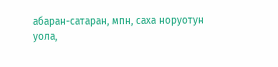абаран-сатаран, мпн, саха норуотун
уола,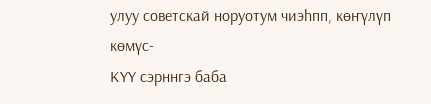улуу советскай норуотум чиэһпп, көҥүлүп көмүс-
КҮҮ сэрннгэ баба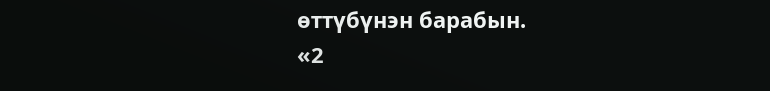өттүбүнэн барабын.
«2